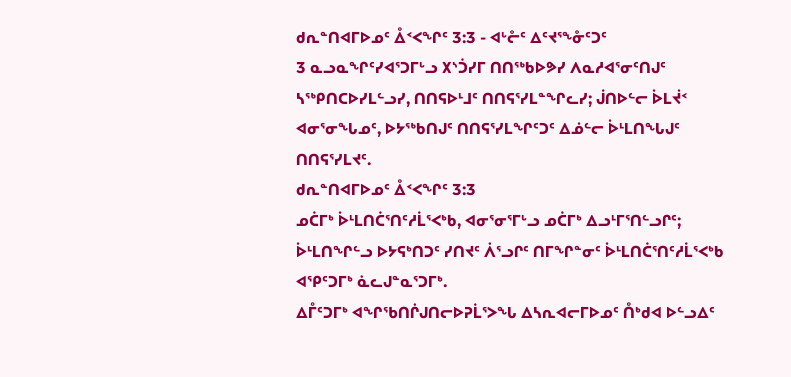ᑯᕆᓐᑎᐊᒥᐅᓄᑦ ᐂᑉᐸᖏᑦ 3:3 - ᐊᒡᓔᑦ ᐃᑦᔪᕐᖕᓁᑦᑐᑦ
3 ᓇᓗᓇᖏᑦᓯᐊᕐᑐᒥᒡᓗ ᙭ᔅᑑᓯᒥ ᑎᑎᖅᑲᐅᕗᓯ ᐱᓇᓱᐊᕐᓂᑦᑎᒍᑦ ᓴᖅᑭᑎᑕᐅᓯᒪᓪᓗᓯ, ᑎᑎᕋᐅᒻᒧᑦ ᑎᑎᕋᕐᓯᒪᓐᖏᓚᓯ; ᒎᑎᐅᓪᓕ ᐆᒪᔫᑉ ᐊᓂᕐᓂᖓᓄᑦ, ᐅᔭᖅᑲᑎᒍᑦ ᑎᑎᕋᕐᓯᒪᖏᑦᑐᑦ ᐃᓅᓪᓕ ᐆᒻᒪᑎᖓᒍᑦ ᑎᑎᕋᕐᓯᒪᔪᑦ.
ᑯᕆᓐᑎᐊᒥᐅᓄᑦ ᐂᑉᐸᖏᑦ 3:3
ᓄᑖᒥᒃ ᐆᒻᒪᑎᑖᕐᑎᑦᓱᒫᕐᐸᒃᑲ, ᐊᓂᕐᓂᕐᒥᒡᓗ ᓄᑖᒥᒃ ᐃᓗᒻᒥᕐᑎᓪᓗᒋᑦ; ᐆᒻᒪᑎᖏᓪᓗ ᐅᔭᕋᒃᑎᑐᑦ ᓯᑎᔪᑦ ᐲᕐᓗᒋᑦ ᑎᒥᖏᓐᓂᑦ ᐆᒻᒪᑎᑖᕐᑎᑦᓱᒫᕐᐸᒃᑲ ᐊᕿᑦᑐᒥᒃ ᓈᓚᒍᓐᓇᕐᑐᒥᒃ.
ᐃᒤᑦᑐᒥᒃ ᐊᖏᖃᑎᒌᒍᑎᓕᐅᕈᒫᕐᐳᖓ ᐃᓴᕆᐊᓕᒥᐅᓄᑦ ᑍᒃᑯᐊ ᐅᓪᓗᐃᑦ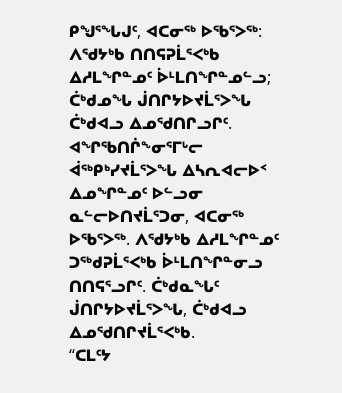ᑭᖑᕐᖓᒍᑦ, ᐊᑕᓂᖅ ᐅᖃᕐᐳᖅ: ᐱᖁᔭᒃᑲ ᑎᑎᕋᕈᒫᕐᐸᒃᑲ ᐃᓱᒪᖏᓐᓄᑦ ᐆᒻᒪᑎᖏᓐᓄᓪᓗ; ᑖᒃᑯᓄᖓ ᒎᑎᒋᔭᐅᔪᒫᕐᐳᖓ ᑖᒃᑯᐊᓗ ᐃᓄᖁᑎᒋᓗᒋᑦ.
ᐊᖏᖃᑎᒌᖕᓂᕐᒥᒡᓕ ᐋᖅᑭᒃᓯᔪᒫᕐᐳᖓ ᐃᓴᕆᐊᓕᐅᑉ ᐃᓄᖏᓐᓄᑦ ᐅᓪᓗᓂ ᓇᓪᓕᐅᑎᔪᒫᕐᑐᓂ, ᐊᑕᓂᖅ ᐅᖃᕐᐳᖅ. ᐱᖁᔭᒃᑲ ᐃᓱᒪᖏᓐᓄᑦ ᑐᖅᑯᕈᒫᕐᐸᒃᑲ ᐆᒻᒪᑎᖏᓐᓂᓗ ᑎᑎᕋᕐᓗᒋᑦ. ᑖᒃᑯᓇᖓᑦ ᒎᑎᒋᔭᐅᔪᒫᕐᐳᖓ, ᑖᒃᑯᐊᓗ ᐃᓄᖁᑎᒋᔪᒫᕐᐸᒃᑲ.
“ᑕᒪᑦᔭ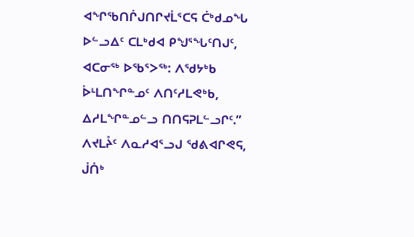ᐊᖏᖃᑎᒌᒍᑎᒋᔪᒫᕐᑕᕋ ᑖᒃᑯᓄᖓ ᐅᓪᓗᐃᑦ ᑕᒪᒃᑯᐊ ᑭᖑᕐᖓᑦᑎᒍᑦ, ᐊᑕᓂᖅ ᐅᖃᕐᐳᖅ: ᐱᖁᔭᒃᑲ ᐆᒻᒪᑎᖏᓐᓄᑦ ᐱᑎᑦᓱᒪᕙᒃᑲ, ᐃᓱᒪᖏᓐᓄᓪᓗ ᑎᑎᕋᕈᒪᓪᓗᒋᑦ.”
ᐱᔪᒪᔧᑦ ᐱᓇᓱᐊᕐᓗᒍ ᖁᕕᐊᒋᕙᕋ, ᒎᑏᒃ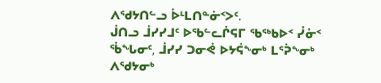ᐱᖁᔭᑎᓪᓗ ᐆᒻᒪᑎᓐᓃᑉᐳᑦ.
ᒎᑎᓗ ᒨᓯᓯᒧᑦ ᐅᖃᓪᓚᒌᕋᒥ ᖃᖅᑲᐅᑉ ᓮᓁᑉ ᖄᖓᓂᑦ, ᒨᓯᓯ ᑐᓂᕚ ᐅᔭᕌᖕᓂᒃ ᒪᕐᕉᖕᓂᒃ ᐱᖁᔭᓂᒃ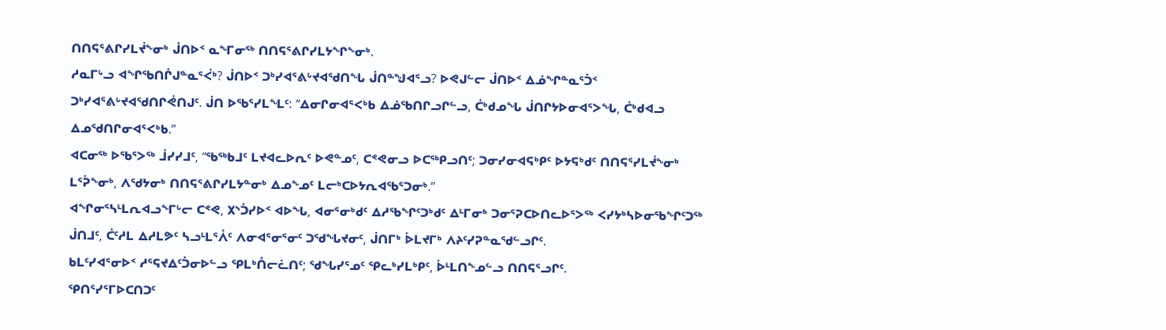ᑎᑎᕋᕐᕕᒋᓯᒪᔫᖕᓂᒃ ᒎᑎᐅᑉ ᓇᖕᒥᓂᖅ ᑎᑎᕋᕐᕕᒋᓯᒪᔭᖏᖕᓂᒃ.
ᓱᓇᒥᒡᓗ ᐊᖏᖃᑎᒌᒍᓐᓇᕐᐹᒃ? ᒎᑎᐅᑉ ᑐᒃᓯᐊᕐᕕᒡᔪᐊᖁᑎᖓ ᒎᑎᓐᖑᐊᕐᓗ? ᐅᕙᒍᓪᓕ ᒎᑎᐅᑉ ᐃᓅᖏᓐᓇᕐᑑᑉ ᑐᒃᓯᐊᕐᕕᒡᔪᐊᖁᑎᒋᕚᑎᒍᑦ. ᒎᑎ ᐅᖃᕐᓯᒪᖕᒪᑦ: “ᐃᓂᒋᓂᐊᕐᐸᒃᑲ ᐃᓅᖃᑎᒋᓗᒋᓪᓗ, ᑖᒃᑯᓄᖓ ᒎᑎᒋᔭᐅᓂᐊᕐᐳᖓ, ᑖᒃᑯᐊᓗ ᐃᓄᖁᑎᒋᓂᐊᕐᐸᒃᑲ.”
ᐊᑕᓂᖅ ᐅᖃᕐᐳᖅ ᒨᓯᓯᒧᑦ, “ᖃᖅᑲᒧᑦ ᒪᔪᐊᓚᐅᕆᑦ ᐅᕙᓐᓄᑦ, ᑕᕝᕙᓂᓗ ᐅᑕᖅᑭᓗᑎᑦ; ᑐᓂᓯᓂᐊᕋᒃᑭᑦ ᐅᔭᕋᒃᑯᑦ ᑎᑎᕋᕐᓯᒪᔫᖕᓂᒃ ᒪᕐᕉᖕᓂᒃ, ᐱᖁᔭᓂᒃ ᑎᑎᕋᕐᕕᒋᓯᒪᔭᓐᓂᒃ ᐃᓄᖕᓄᑦ ᒪᓕᒃᑕᐅᔭᕆᐊᖃᕐᑐᓂᒃ.”
ᐊᖏᓂᕐᓴᒻᒪᕆᐊᓗᖕᒥᒡᓕ ᑕᕝᕙ, ᙭ᔅᑑᓯᐅᑉ ᐊᐅᖓ, ᐊᓂᕐᓂᒃᑯᑦ ᐃᓱᖃᖏᑦᑐᒃᑯᑦ ᐃᒻᒥᓂᒃ ᑐᓂᕐᕈᑕᐅᑎᓚᐅᕐᐳᖅ ᐸᓯᔭᒃᓴᐅᓂᖃᖏᑦᑐᖅ ᒎᑎᒧᑦ, ᑖᑦᓱᒪ ᐃᓱᒪᕗᑦ ᓴᓗᒻᒪᕐᐰᑦ ᐱᓂᐊᕐᓂᕐᓂᑦ ᑐᖁᖓᔪᓂᑦ, ᒎᑎᒥᒃ ᐆᒪᔪᒥᒃ ᐱᔨᑦᓯᕈᓐᓇᖁᓪᓗᒋᑦ.
ᑲᒪᑦᓯᐊᕐᓂᐅᑉ ᓱᕐᕋᔪᐃᑦᑑᓂᐅᓪᓗ ᕿᒪᒃᑍᓕᓛᑎᑦ; ᖁᖓᓯᕐᓄᑦ ᕿᓚᒃᓯᒪᒃᑭᑦ, ᐆᒻᒪᑎᖕᓄᓪᓗ ᑎᑎᕋᕐᓗᒋᑦ.
ᕿᑎᕐᓯᕐᒥᐅᑕᑎᑐᑦ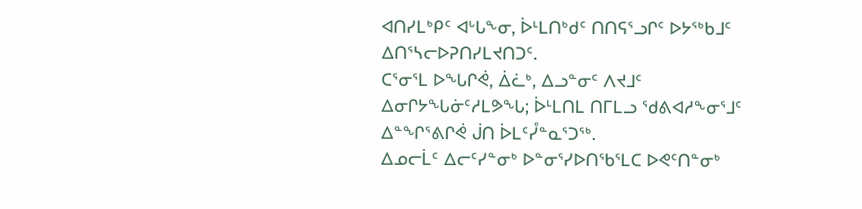ᐊᑎᓯᒪᒃᑭᑦ ᐊᒡᒐᖕᓂ, ᐆᒻᒪᑎᒃᑯᑦ ᑎᑎᕋᕐᓗᒋᑦ ᐅᔭᖅᑲᒧᑦ ᐃᑎᕐᓴᓕᐅᕈᑎᓯᒪᔪᑎᑐᑦ.
ᑕᕐᓂᕐᒪ ᐅᖓᒋᕚ, ᐄᓛᒃ, ᐃᓗᓐᓂᑦ ᐱᔪᒧᑦ ᐃᓂᒋᔭᖓᓃᑦᓱᒪᕗᖓ; ᐆᒻᒪᑎᒪ ᑎᒥᒪᓗ ᖁᕕᐊᓱᖕᓂᕐᒧᑦ ᐃᓐᖏᕐᕕᒋᕚ ᒎᑎ ᐆᒪᑦᓮᓐᓇᕐᑐᖅ.
ᐃᓄᓕᒫᑦ ᐃᓕᑦᓯᓐᓂᒃ ᐅᓐᓂᕐᓯᐅᑎᖃᕐᒪᑕ ᐅᕙᑦᑎᓐᓂᒃ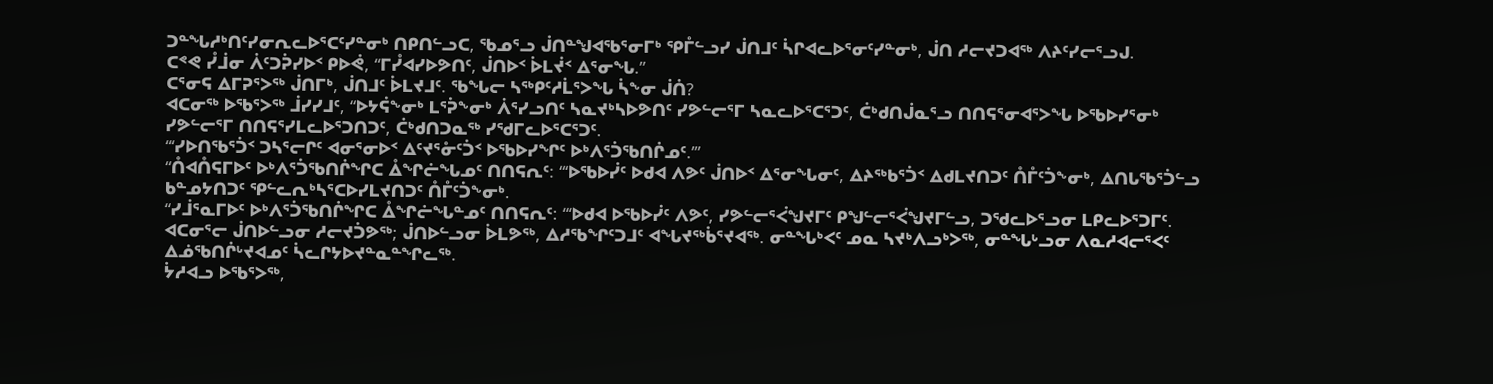ᑐᓐᖓᓱᒃᑎᑦᓯᓂᕆᓚᐅᕐᑕᑦᓯᓐᓂᒃ ᑎᑭᑎᓪᓗᑕ, ᖃᓄᕐᓗ ᒎᑎᓐᖑᐊᖃᕐᓂᒥᒃ ᕿᒤᓪᓗᓯ ᒎᑎᒧᑦ ᓵᒋᐊᓚᐅᕐᓂᑦᓯᓐᓂᒃ, ᒎᑎ ᓱᓕᔪᑐᐊᖅ ᐱᔨᑦᓯᓕᕐᓗᒍ.
ᑕᕝᕙ ᓮᒨᓂ ᐲᑦᑐᕉᓯᐅᑉ ᑭᐅᕚ, “ᒥᓮᐊᓯᐅᕗᑎᑦ, ᒎᑎᐅᑉ ᐆᒪᔫᑉ ᐃᕐᓂᖓ.”
ᑕᕐᓂᕋ ᐃᒥᕈᕐᐳᖅ ᒎᑎᒥᒃ, ᒎᑎᒧᑦ ᐆᒪᔪᒧᑦ. ᖃᖓᓕ ᓴᖅᑭᑦᓱᒫᕐᐳᖓ ᓵᖕᓂ ᒎᑏ?
ᐊᑕᓂᖅ ᐅᖃᕐᐳᖅ ᒨᓯᓯᒧᑦ, “ᐅᔭᕌᖕᓂᒃ ᒪᕐᕉᖕᓂᒃ ᐲᕐᓯᓗᑎᑦ ᓴᓇᔪᒃᓴᐅᕗᑎᑦ ᓯᕗᓪᓕᕐᒥ ᓴᓇᓚᐅᕐᑕᕐᑐᑦ, ᑖᒃᑯᑎᒎᓇᕐᓗ ᑎᑎᕋᕐᓂᐊᕐᐳᖓ ᐅᖃᐅᓯᕐᓂᒃ ᓯᕗᓪᓕᕐᒥ ᑎᑎᕋᕐᓯᒪᓚᐅᕐᑐᑎᑐᑦ, ᑖᒃᑯᑎᑐᓇᖅ ᓯᖁᒥᓚᐅᕐᑕᕐᑐᑦ.
“‘ᓯᐅᑎᖃᕐᑑᑉ ᑐᓴᕐᓕᒋᑦ ᐊᓂᕐᓂᐅᑉ ᐃᑦᔪᕐᓁᑦᑑᑉ ᐅᖃᐅᓯᖏᑦ ᐅᒃᐱᕐᑑᖃᑎᒌᓄᑦ.’”
“ᑍᐊᑍᕋᒥᐅᑦ ᐅᒃᐱᕐᑑᖃᑎᒌᖏᑕ ᐂᖏᓖᖓᓄᑦ ᑎᑎᕋᕆᑦ: “‘ᐅᖃᐅᓰᑦ ᐅᑯᐊ ᐱᕗᑦ ᒎᑎᐅᑉ ᐃᕐᓂᖓᓂᑦ, ᐃᔨᖅᑲᕐᑑᑉ ᐃᑯᒪᔪᑎᑐᑦ ᑍᒤᑦᑑᖕᓂᒃ, ᐃᑎᒐᖃᕐᑑᓪᓗ ᑲᓐᓄᔭᑎᑐᑦ ᕿᓪᓚᕆᒃᓴᕐᑕᐅᓯᒪᔪᑎᑐᑦ ᑍᒤᑦᑑᖕᓂᒃ.
“ᓯᒨᕐᓇᒥᐅᑦ ᐅᒃᐱᕐᑑᖃᑎᒌᖏᑕ ᐂᖏᓖᖓᓐᓄᑦ ᑎᑎᕋᕆᑦ: “‘ᐅᑯᐊ ᐅᖃᐅᓰᑦ ᐱᕗᑦ, ᓯᕗᓪᓕᕐᐹᖑᔪᒥᑦ ᑭᖑᓪᓕᕐᐹᖑᔪᒥᓪᓗ, ᑐᖁᓚᐅᕐᓗᓂ ᒪᑭᓚᐅᕐᑐᒥᑦ.
ᐊᑕᓂᕐᓕ ᒎᑎᐅᓪᓗᓂ ᓱᓕᔪᑑᕗᖅ; ᒎᑎᐅᓪᓗᓂ ᐆᒪᕗᖅ, ᐃᓱᖃᖏᑦᑐᒧᑦ ᐊᖓᔪᖅᑳᕐᔪᐊᖅ. ᓂᓐᖓᒃᐸᑦ ᓄᓇ ᓴᔪᒃᐱᓗᒃᐳᖅ, ᓂᓐᖓᒡᓗᓂ ᐱᓇᓱᐊᓕᕐᐸᑦ ᐃᓅᖃᑎᒌᒡᔪᐊᓄᑦ ᓵᓚᒋᔭᐅᔪᓐᓇᓐᖏᓚᖅ.
ᔮᓱᐊᓗ ᐅᖃᕐᐳᖅ,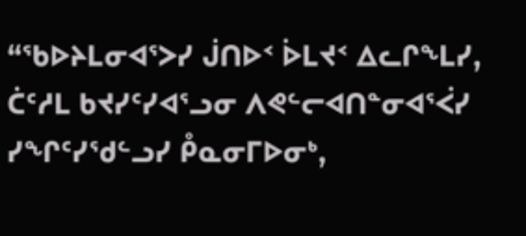“ᖃᐅᔨᒪᓂᐊᕐᐳᓯ ᒎᑎᐅᑉ ᐆᒪᔪᑉ ᐃᓚᒋᖕᒪᓯ, ᑖᑦᓱᒪ ᑲᔪᓯᑦᓯᐊᕐᓗᓂ ᐱᕙᓪᓕᐊᑎᓐᓂᐊᕐᐹᓯ ᓯᖏᑦᓯᖁᓪᓗᓯ ᑬᓇᓂᒥᐅᓂᒃ,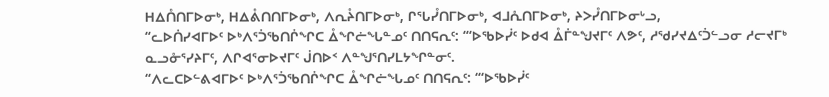ᕼᐃᑍᑎᒥᐅᓂᒃ, ᕼᐃᕔᑎᑎᒥᐅᓂᒃ, ᐱᕆᔧᑎᒥᐅᓂᒃ, ᒋᕐᒐᓮᑎᒥᐅᓂᒃ, ᐊᒧᕅᑎᒥᐅᓂᒃ, ᔨᐳᓮᑎᒥᐅᓂᒡᓗ,
“ᓚᐅᑏᓯᐊᒥᐅᑦ ᐅᒃᐱᕐᑑᖃᑎᒌᖏᑕ ᐂᖏᓖᖓᓐᓄᑦ ᑎᑎᕋᕆᑦ: “‘ᐅᖃᐅᓰᑦ ᐅᑯᐊ ᐂᒦᓐᖑᔪᒥᑦ ᐱᕗᑦ, ᓱᖁᓯᔪᐃᑦᑑᓪᓗᓂ ᓱᓕᔪᒥᒃ ᓇᓗᓁᕐᓯᔨᒥᑦ, ᐱᒋᐊᕐᓂᐅᔪᒥᑦ ᒎᑎᐅᑉ ᐱᓐᖑᕐᑎᓯᒪᔭᖏᓐᓂᑦ.
“ᐱᓚᑕᐅᓪᕕᐊᒥᐅᑦ ᐅᒃᐱᕐᑑᖃᑎᒌᖏᑕ ᐂᖏᓖᖓᓄᑦ ᑎᑎᕋᕆᑦ: “‘ᐅᖃᐅᓰᑦ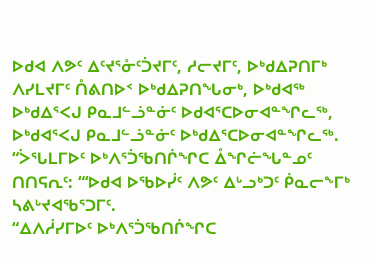ᐅᑯᐊ ᐱᕗᑦ ᐃᑦᔪᕐᓁᑦᑑᔪᒥᑦ, ᓱᓕᔪᒥᑦ, ᐅᒃᑯᐃᕈᑎᒥᒃ ᐱᓯᒪᔪᒥᑦ ᑍᕕᑎᐅᑉ ᐅᒃᑯᐃᕈᑎᖓᓂᒃ, ᐅᒃᑯᐊᖅ ᐅᒃᑯᐃᕐᐸᒍ ᑭᓇᒧᓪᓘᓐᓃᑦ ᐅᑯᐊᕐᑕᐅᓂᐊᓐᖏᓚᖅ, ᐅᒃᑯᐊᕐᐸᒍ ᑭᓇᒧᓪᓘᓐᓃᑦ ᐅᒃᑯᐃᕐᑕᐅᓂᐊᓐᖏᓚᖅ.
“ᐴᕐᒐᒪᒥᐅᑦ ᐅᒃᐱᕐᑑᖃᑎᒌᖏᑕ ᐂᖏᓖᖓᓐᓄᑦ ᑎᑎᕋᕆᑦ: “‘ᐅᑯᐊ ᐅᖃᐅᓰᑦ ᐱᕗᑦ ᐃᒡᓗᒃᑐᑦ ᑮᓇᓕᖕᒥᒃ ᓴᕕᒡᔪᐊᖃᕐᑐᒥᑦ.
“ᐃᐱᓲᓯᒥᐅᑦ ᐅᒃᐱᕐᑑᖃᑎᒌᖏᑕ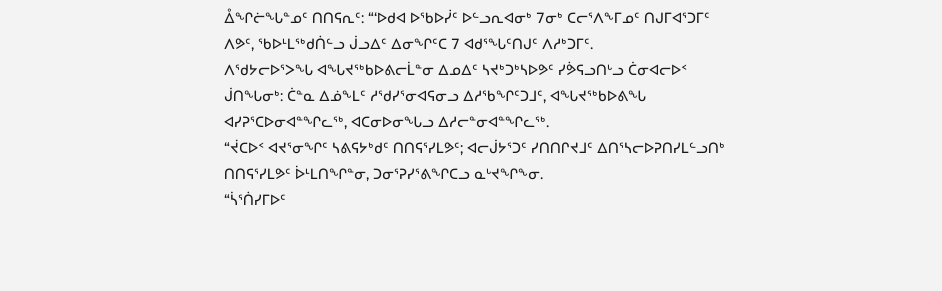ᐂᖏᓖᖓᓐᓄᑦ ᑎᑎᕋᕆᑦ: “‘ᐅᑯᐊ ᐅᖃᐅᓰᑦ ᐅᓪᓗᕆᐊᓂᒃ 7ᓂᒃ ᑕᓕᕐᐱᖕᒥᓄᑦ ᑎᒍᒥᐊᕐᑐᒥᑦ ᐱᕗᑦ, ᖃᐅᒻᒪᖅᑯᑏᓪᓗ ᒎᓗᐃᑦ ᐃᓂᖏᑦᑕ 7 ᐊᑯᕐᖓᑦᑎᒍᑦ ᐱᓱᒃᑐᒥᑦ.
ᐱᖁᔭᓕᐅᕐᐳᖓ ᐊᖓᔪᖅᑲᐅᕕᓕᒫᓐᓂ ᐃᓄᐃᑦ ᓴᔪᒃᑐᒃᓴᐅᕗᑦ ᓯᕘᕋᓗᑎᒡᓗ ᑖᓂᐊᓕᐅᑉ ᒎᑎᖓᓂᒃ: ᑖᓐᓇ ᐃᓅᖕᒪᑦ ᓱᖁᓯᕐᓂᐊᕋᓂᓗ ᐃᓱᖃᖏᑦᑐᒧᑦ, ᐊᖓᔪᖅᑲᐅᕕᖓ ᐊᓯᕈᕐᑕᐅᓂᐊᓐᖏᓚᖅ, ᐊᑕᓂᐅᓂᖓᓗ ᐃᓱᓕᓐᓂᐊᓐᖏᓚᖅ.
“ᔫᑕᐅᑉ ᐊᔪᕐᓂᖏᑦ ᓴᕕᕋᔭᒃᑯᑦ ᑎᑎᕋᕐᓯᒪᕗᑦ; ᐊᓕᒎᔭᕐᑐᑦ ᓯᑎᑎᒋᔪᒧᑦ ᐃᑎᕐᓴᓕᐅᕈᑎᓯᒪᓪᓗᑎᒃ ᑎᑎᕋᕐᓯᒪᕗᑦ ᐆᒻᒪᑎᖏᓐᓂ, ᑐᓂᕐᕈᓯᕐᕕᖏᑕᓗ ᓇᒡᔪᖏᖕᓂ.
“ᓵᕐᑏᓯᒥᐅᑦ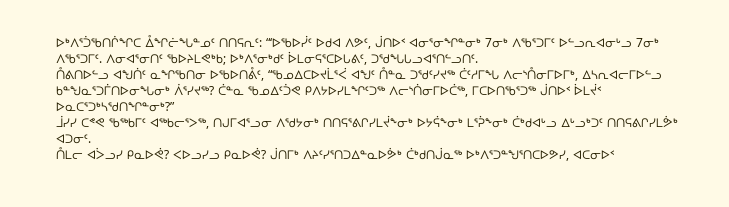ᐅᒃᐱᕐᑑᖃᑎᒌᖏᑕ ᐂᖏᓖᖓᓐᓄᑦ ᑎᑎᕋᕆᑦ: “‘ᐅᖃᐅᓰᑦ ᐅᑯᐊ ᐱᕗᑦ, ᒎᑎᐅᑉ ᐊᓂᕐᓂᖏᓐᓂᒃ 7ᓂᒃ ᐱᖃᕐᑐᒥᑦ ᐅᓪᓗᕆᐊᓂᒡᓗ 7ᓂᒃ ᐱᖃᕐᑐᒥᑦ. ᐱᓂᐊᕐᓂᑎᑦ ᖃᐅᔨᒪᕙᒃᑲ; ᐅᒃᐱᕐᓂᒃᑯᑦ ᐆᒪᓂᕋᕐᑕᐅᒐᕕᑦ, ᑐᖁᖓᒐᓗᐊᕐᑎᓪᓗᑎᑦ.
ᑍᕕᑎᐅᓪᓗ ᐊᖑᑏᑦ ᓇᖏᖃᑎᓂ ᐅᖃᐅᑎᕔᑦ, “ᖃᓄᐃᑕᐅᔪᒫᕐᐹ ᐊᖑᑦ ᑍᓐᓇ ᑐᖁᑦᓯᔪᖅ ᑖᑦᓱᒥᖓ ᐱᓕᔅᑍᓂᒥᐅᒥᒃ, ᐃᓴᕆᐊᓕᒥᐅᓪᓗ ᑲᓐᖑᓇᕐᑐᒦᑎᐅᓂᖓᓂᒃ ᐲᕐᓯᔪᖅ? ᑖᓐᓇ ᖃᓄᐃᑦᑑᕙ ᑭᐱᔭᐅᓯᒪᖏᑦᑐᖅ ᐱᓕᔅᑏᓂᒥᐅᑖᖅ, ᒥᑕᐅᑎᖃᕐᑐᖅ ᒎᑎᐅᑉ ᐆᒪᔫᑉ ᐅᓇᑕᕐᑐᒃᓴᖁᑎᖏᓐᓂᒃ?”
ᒨᓯᓯ ᑕᕝᕙ ᖃᖅᑲᒥᑦ ᐊᖅᑲᓕᕐᐳᖅ, ᑎᒍᒥᐊᕐᓗᓂ ᐱᖁᔭᓂᒃ ᑎᑎᕋᕐᕕᒋᓯᒪᔫᖕᓂᒃ ᐅᔭᕌᖕᓂᒃ ᒪᕐᕉᖕᓂᒃ ᑖᒃᑯᐊᒡᓗ ᐃᒡᓗᒃᑐᑦ ᑎᑎᕋᕕᒋᓯᒪᕘᒃ ᐊᑐᓂᑦ.
ᑍᒪᓕ ᐊᐴᓗᓯ ᑭᓇᐅᕚ? ᐸᐅᓗᓯᓗ ᑭᓇᐅᕚ? ᒎᑎᒥᒃ ᐱᔨᑦᓯᕐᑎᑐᐃᓐᓇᐅᕘᒃ ᑖᒃᑯᑎᒎᓇᖅ ᐅᒃᐱᕐᑐᓐᖑᕐᑎᑕᐅᕗᓯ, ᐊᑕᓂᐅᑉ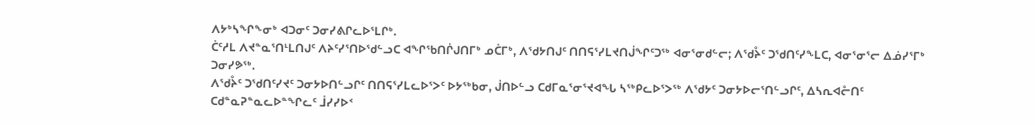ᐱᔭᒃᓴᖏᖕᓂᒃ ᐊᑐᓂᑦ ᑐᓂᓯᕕᒋᓚᐅᕐᒪᒋᒃ.
ᑖᑦᓱᒪ ᐱᔪᓐᓇᕐᑎᒻᒪᑎᒍᑦ ᐱᔨᑦᓯᕐᑎᐅᖁᓪᓗᑕ ᐊᖏᖃᑎᒌᒍᑎᒥᒃ ᓄᑖᒥᒃ, ᐱᖁᔭᑎᒍᑦ ᑎᑎᕋᕐᓯᒪᔪᑎᒎᖏᑦᑐᖅ ᐊᓂᕐᓂᑯᓪᓕ; ᐱᖁᔧᑦ ᑐᖁᑎᑦᓯᖕᒪᑕ, ᐊᓂᕐᓂᕐᓕ ᐃᓅᓯᕐᒥᒃ ᑐᓂᓯᕗᖅ.
ᐱᖁᔧᑦ ᑐᖁᑎᑦᓯᔪᑦ ᑐᓂᔭᐅᑎᓪᓗᒋᑦ ᑎᑎᕋᕐᓯᒪᓚᐅᕐᐳᑦ ᐅᔭᖅᑲᓂ, ᒎᑎᐅᓪᓗ ᑕᑯᒥᓇᕐᓂᕐᔪᐊᖓ ᓴᖅᑭᓚᐅᕐᐳᖅ ᐱᖁᔭᑦ ᑐᓂᔭᐅᓕᕐᑎᓪᓗᒋᑦ, ᐃᓴᕆᐊᓔᑎᑦ ᑕᑯᓐᓇᕈᓐᓇᓚᐅᓐᖏᓚᑦ ᒨᓯᓯᐅᑉ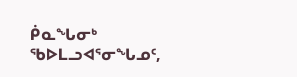ᑮᓇᖓᓂᒃ ᖃᐅᒪᓗᐊᕐᓂᖓᓄᑦ,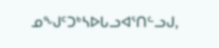ᓄᖑᑦᑐᒃᓴᐅᒐᓗᐊᕐᑎᓪᓗᒍ,